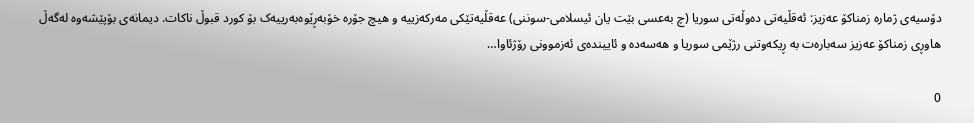دۆسیەی ژمارە زمناکۆ عەزیز: ئەقڵیەتی دەوڵەتی سوریا (چ بەعسی بێت یان ئیسلامی-سوننی) عەقڵیەتێکی مەرکەزییە و هیچ جۆرە خۆبەڕێوەبەرییەک بۆ کورد قبوڵ ناکات. دیمانەی بۆپێشەوە لەگەڵ هاوڕی زمناکۆ عەزیز سەبارەت بە ڕیکەوتنی رژێمی سوریا و هەسەدە و ئاییندەی ئەزموونی رۆژئاوا…

0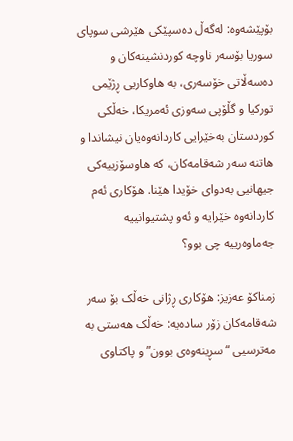بۆپێشەوە: لەگەڵ دەسپێکی هێرشی سوپای سوریا بۆسەر ناوچە کوردنشینەکان و دەسەڵاتی خۆسەری، بە هاوکاریی ڕژێمی تورکیا و گڵۆپی سەوزی ئەمریکا، خەڵکی کوردستان بەخێرایی کاردانەوەیان نیشاندا و هاتنە سەر شەقامەکان، کە هاوسۆزییەکی جیهانیی بەدوای خۆیدا هێنا. هۆکاری ئەم کاردانەوە خێرایە و ئەو پشتیوانییە جەماوەرییە چی بوو؟

زمناکۆ عەزیز: هۆکاری ڕژانی خەڵک بۆ سەر شەقامەکان زۆر سادەیە: خەڵک هەستی بە مەترسیی “سڕینەوەی بوون” و پاکتاوی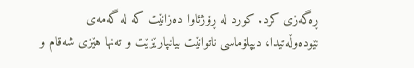ڕەگەزی کرد. کورد لە ڕۆژئاوا دەزانێت کە لە گەمەی نێودەوڵەتیدا، دیپلۆماسی ناتوانێت بیانپارێزێت و تەنها هێزی شەقام و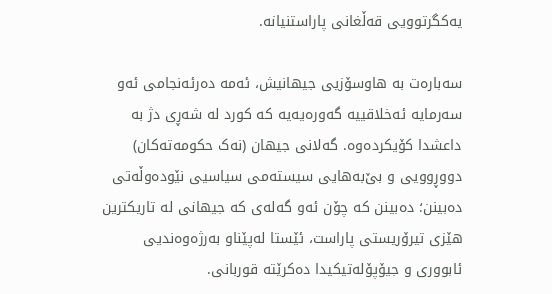یەکگرتوویی قەڵغانی پاراستنیانە.

سەبارەت بە هاوسۆزیی جیهانیش، ئەمە دەرئەنجامی ئەو سەرمایە ئەخلاقییە گەورەیەیە کە کورد لە شەڕی دژ بە داعشدا کۆیکردەوە. گەلانی جیهان (نەک حکومەتەکان) دووڕوویی و بێ‌بەهایی سیستەمی سیاسیی نێودەوڵەتی دەبینن؛ دەبینن کە چۆن ئەو گەلەی کە جیهانی لە تاریکترین هێزی تیرۆریستی پاراست، ئێستا لەپێناو بەرژەوەندیی ئابووری و جیۆپۆلەتیکیدا دەکرێتە قوربانی.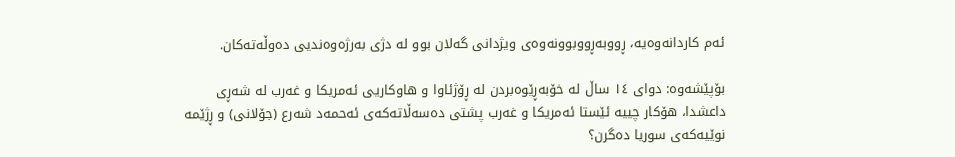ئەم کاردانەوەیە، ڕووبەڕووبوونەوەی ویژدانی گەلان بوو لە دژی بەرژەوەندیی دەوڵەتەکان.

بۆپێشەوە: دوای ١٤ ساڵ لە خۆبەڕێوەبردن لە ڕۆژئاوا و هاوکاریی ئەمریکا و غەرب لە شەڕی داعشدا، هۆکار چییە ئێستا ئەمریکا و غەرب پشتی دەسەڵاتەکەی ئەحمەد شەرع (جۆلانی) و ڕژێمە نوێیەکەی سوریا دەگرن؟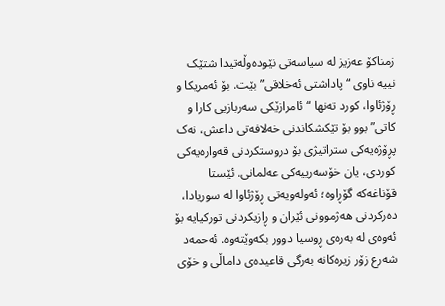زمناکۆ عەزیز لە سیاسەتی نێودەوڵەتیدا شتێک نییە ناوی “پاداشتی ئەخلاقی” بێت. بۆ ئەمریکا و ڕۆژئاوا، کورد تەنها “ئامرازێکی سەربازیی کارا و کاتی” بوو بۆ تێکشکاندنی خەلافەتی داعش، نەک پڕۆژەیەکی ستراتیژی بۆ دروستکردنی قەوارەیەکی کوردی، یان خۆسەرییەکی عەلمانی. ئێستا قۆناغەکە گۆڕاوە؛ ئەولەویەتی ڕۆژئاوا لە سوریادا، دەرکردنی هەژموونی ئێران و ڕازیکردنی تورکیایە بۆ ئەوەی لە بەرەی ڕوسیا دوور بکەوێتەوە. ئەحمەد شەرع زۆر زیرەکانە بەرگی قاعیدەی داماڵی و خۆی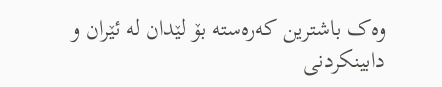وەک باشترین کەرەستە بۆ لێدان لە ئێران و دابینکردنی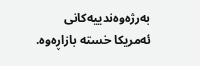بەرژەوەندییەکانی ئەمریکا خستە بازاڕەوە.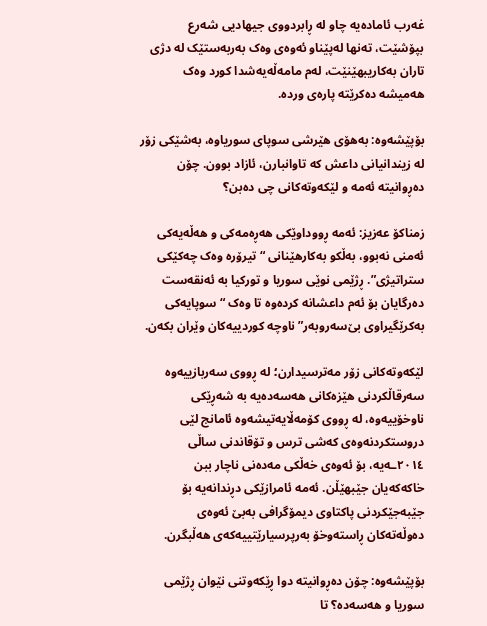غەرب ئامادەیە چاو لە ڕابردووی جیهادیی شەرع بپۆشێت، تەنها لەپێناو ئەوەی وەک بەربەستێک لە دژی تاران بەکاریبهێنێت، لەم مامەڵەیەشدا کورد وەک هەمیشە دەکرێتە پارەی وردە.

بۆپێشەوە: بەهۆی هێرشی سوپای سوریاوە، بەشێکی زۆر لە زیندانیانی داعش کە تاوانبارن، ئازاد بوون. چۆن دەڕوانیتە ئەمە و لێکەوتەکانی چی دەبن؟

زمناکۆ عەزیز: ئەمە ڕووداوێکی هەڕەمەکی و هەڵەیەکی ئەمنی نەبوو، بەڵکو بەکارهێنانی “تیرۆرە وەک چەکێکی ستراتیژی”. ڕژێمی نوێی سوریا و تورکیا بە ئەنقەست دەرگایان بۆ ئەم داعشانە کردەوە تا وەک “سوپایەکی بەکرێگیراوی بێ‌سەروبەر” ناوچە کوردییەکان وێران بکەن.

لێکەوتەکانی زۆر مەترسیدارن؛ لە ڕووی سەربازییەوە سەرقاڵکردنی هێزەکانی هەسەدەیە بە شەڕێکی ناوخۆییەوە، لە ڕووی کۆمەڵایەتیشەوە ئامانج لێی دروستکردنەوەی کەشی ترس و تۆقاندنی ساڵی ٢٠١٤ـەیە، بۆ ئەوەی خەڵکی مەدەنی ناچار ببن خاکەکەیان جێبهێڵن. ئەمە ئامرازێکی دڕندانەیە بۆ جێبەجێکردنی پاکتاوی دیمۆگرافی بەبێ ئەوەی دەوڵەتەکان ڕاستەوخۆ بەرپرسیارێتییەکەی هەڵبگرن.

بۆپێشەوە: چۆن دەڕوانیتە دوا ڕێکەوتنی نێوان ڕژێمی سوریا و هەسەدە؟ تا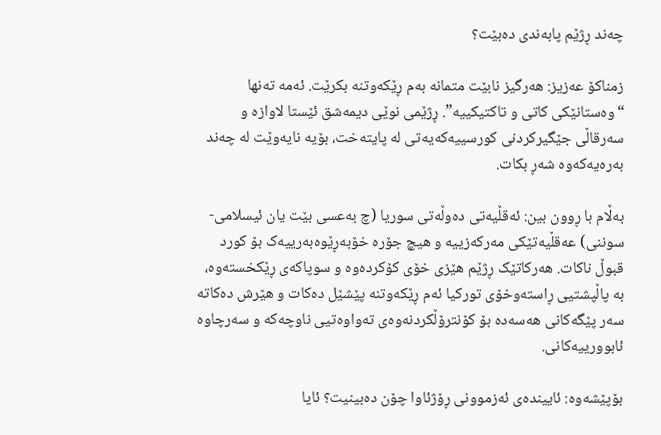چەند ڕژێم پابەندی دەبێت؟

زمناکۆ عەزیز: هەرگیز نابێت متمانە بەم ڕێکەوتنە بکرێت. ئەمە تەنها “وەستانێکی کاتی و تاکتیکییە”. ڕژێمی نوێی دیمەشق ئێستا لاوازە و سەرقاڵی جێگیرکردنی کورسییەکەیەتی لە پایتەخت، بۆیە نایەوێت لە چەند بەرەیەکەوە شەڕ بکات.

بەڵام با ڕوون بین: ئەقڵیەتی دەوڵەتی سوریا (چ بەعسی بێت یان ئیسلامی-سوننی) عەقڵیەتێکی مەرکەزییە و هیچ جۆرە خۆبەڕێوەبەرییەک بۆ کورد قبوڵ ناکات. هەرکاتێک ڕژێم هێزی خۆی کۆکردەوە و سوپاکەی ڕێکخستەوە، بە پاڵپشتیی ڕاستەوخۆی تورکیا ئەم ڕێکەوتنە پێشێل دەکات و هێرش دەکاتە سەر پێگەکانی هەسەدە بۆ کۆنترۆڵکردنەوەی تەواوەتیی ناوچەکە و سەرچاوە ئابوورییەکانی.

بۆپێشەوە: ئاییندەی ئەزموونی ڕۆژئاوا چۆن دەبینیت؟ ئایا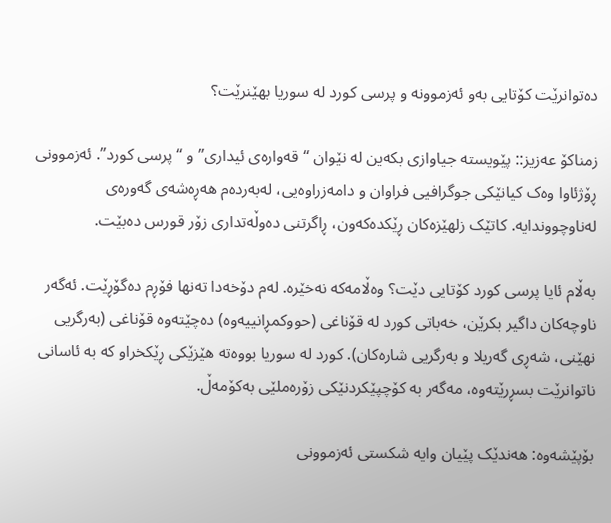دەتوانرێت کۆتایی بەو ئەزموونە و پرسی کورد لە سوریا بهێنرێت؟

زمناکۆ عەزیز:: پێویستە جیاوازی بکەین لە نێوان “قەوارەی ئیداری” و “پرسی کورد”. ئەزموونی ڕۆژئاوا وەک کیانێکی جوگرافیی فراوان و دامەزراوەیی، لەبەردەم هەڕەشەی گەورەی لەناوچووندایە. کاتێک زلهێزەکان ڕێکدەکەون، ڕاگرتنی دەوڵەتداری زۆر قورس دەبێت.

بەڵام ئایا پرسی کورد کۆتایی دێت؟ وەڵامەکە نەخێرە. لەم دۆخەدا تەنها فۆڕم دەگۆڕێت. ئەگەر ناوچەکان داگیر بکرێن، خەباتی کورد لە قۆناغی (حووکمڕانییەوە) دەچێتەوە قۆناغی (بەرگریی نهێنی، شەڕی گەریلا و بەرگریی شارەکان). کورد لە سوریا بووەتە هێزێکی ڕێکخراو کە بە ئاسانی ناتوانرێت بسڕرێتەوە، مەگەر بە کۆچپێکردنێکی زۆرەملێی بەکۆمەڵ.

بۆپێشەوە: هەندێک پێیان وایە شکستی ئەزموونی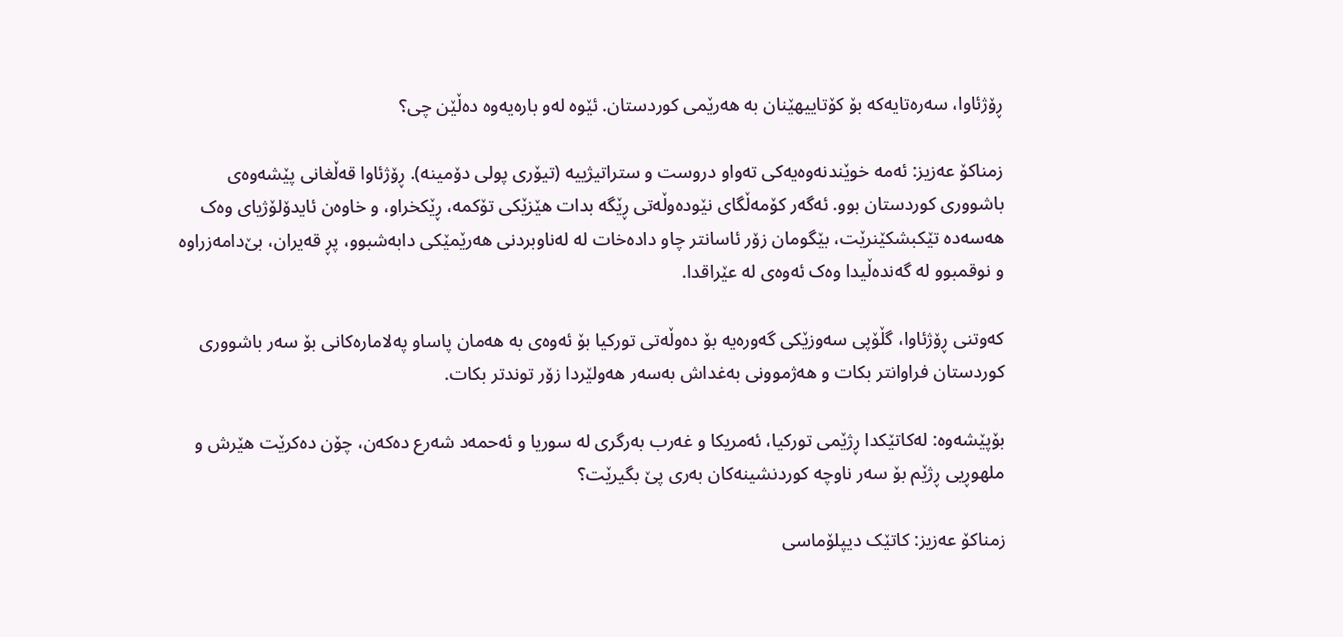ڕۆژئاوا، سەرەتایەکە بۆ کۆتاییهێنان بە هەرێمی کوردستان. ئێوە لەو بارەیەوە دەڵێن چی؟

زمناکۆ عەزیز: ئەمە خوێندنەوەیەکی تەواو دروست و ستراتیژییە (تیۆری پولی دۆمینە). ڕۆژئاوا قەڵغانی پێشەوەی باشووری کوردستان بوو. ئەگەر کۆمەڵگای نێودەوڵەتی ڕێگە بدات هێزێکی تۆکمە، ڕێکخراو، و خاوەن ئایدۆلۆژیای وەک هەسەدە تێکبشکێنرێت، بێگومان زۆر ئاسانتر چاو دادەخات لە لەناوبردنی هەرێمێکی دابەشبوو، پڕ قەیران، بێ‌دامەزراوە و نوقمبوو لە گەندەڵیدا وەک ئەوەی لە عێراقدا.

کەوتنی ڕۆژئاوا، گڵۆپی سەوزێکی گەورەیە بۆ دەوڵەتی تورکیا بۆ ئەوەی بە هەمان پاساو پەلامارەکانی بۆ سەر باشووری کوردستان فراوانتر بکات و هەژموونی بەغداش بەسەر هەولێردا زۆر توندتر بکات.

بۆپێشەوە: لەکاتێکدا ڕژێمی تورکیا، ئەمریکا و غەرب بەرگری لە سوریا و ئەحمەد شەرع دەکەن، چۆن دەکرێت هێرش و ملهوڕیی ڕژێم بۆ سەر ناوچە کوردنشینەکان بەری پێ بگیرێت؟

زمناکۆ عەزیز: کاتێک دیپلۆماسی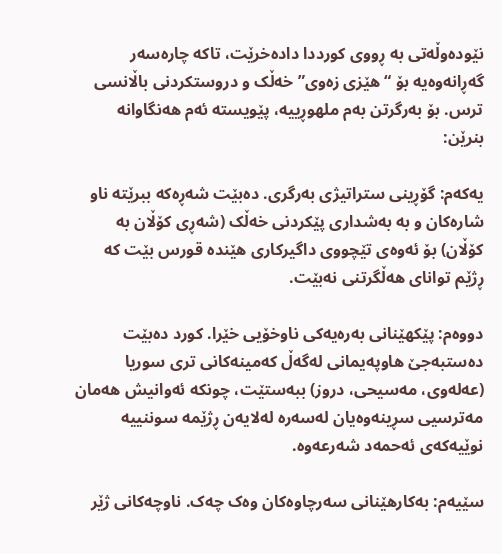نێودەوڵەتی بە ڕووی کورددا دادەخرێت، تاکە چارەسەر گەڕانەوەیە بۆ “هێزی زەوی” خەڵک و دروستکردنی باڵانسی ترس. بۆ بەرگرتن بەم ملهوڕییە، پێویستە ئەم هەنگاوانە بنرێن:

یەکەم: گۆڕینی ستراتیژی بەرگری. دەبێت شەڕەکە ببرێتە ناو شارەکان و بە بەشداری پێکردنی خەڵک (شەڕی کۆڵان بە کۆڵان) بۆ ئەوەی تێچووی داگیرکاری هێندە قورس بێت کە ڕژێم توانای هەڵگرتنی نەبێت.

دووەم: پێکهێنانی بەرەیەکی ناوخۆیی خێرا. کورد دەبێت دەستبەجێ هاوپەیمانی لەگەڵ کەمینەکانی تری سوریا (عەلەوی، مەسیحی، دروز) ببەستێت، چونکە ئەوانیش هەمان مەترسیی سڕینەوەیان لەسەرە لەلایەن ڕژێمە سوننییە نوێیەکەی ئەحمەد شەرعەوە.

سێیەم: بەکارهێنانی سەرچاوەکان وەک چەک. ناوچەکانی ژێر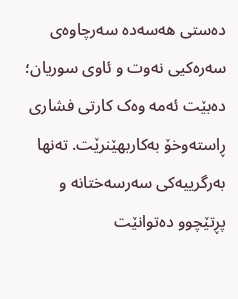دەستی هەسەدە سەرچاوەی سەرەکیی نەوت و ئاوی سوریان؛ دەبێت ئەمە وەک کارتی فشاری ڕاستەوخۆ بەکاربهێنرێت. تەنها بەرگرییەکی سەرسەختانە و پڕتێچوو دەتوانێت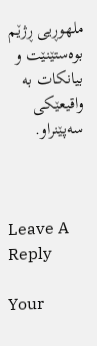ملهوڕیی ڕژێم بوەستێنێت و بیانکات بە واقیعێکی سەپێنراو.



Leave A Reply

Your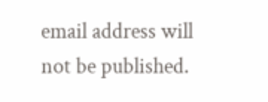email address will not be published.